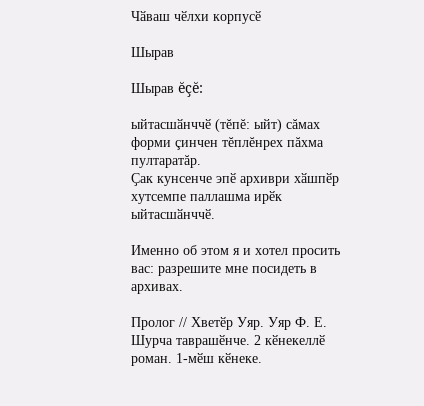Чӑваш чӗлхи корпусӗ

Шырав

Шырав ĕçĕ:

ыйтасшӑнччӗ (тĕпĕ: ыйт) сăмах форми çинчен тĕплĕнрех пăхма пултаратăр.
Ҫак кунсенче эпӗ архиври хӑшпӗр хутсемпе паллашма ирӗк ыйтасшӑнччӗ.

Именно об этом я и хотел просить вас: разрешите мне посидеть в архивах.

Пролог // Хветӗр Уяр. Уяр Ф. Е. Шурча таврашӗнче. 2 кӗнекеллӗ роман. 1-мӗш кӗнеке.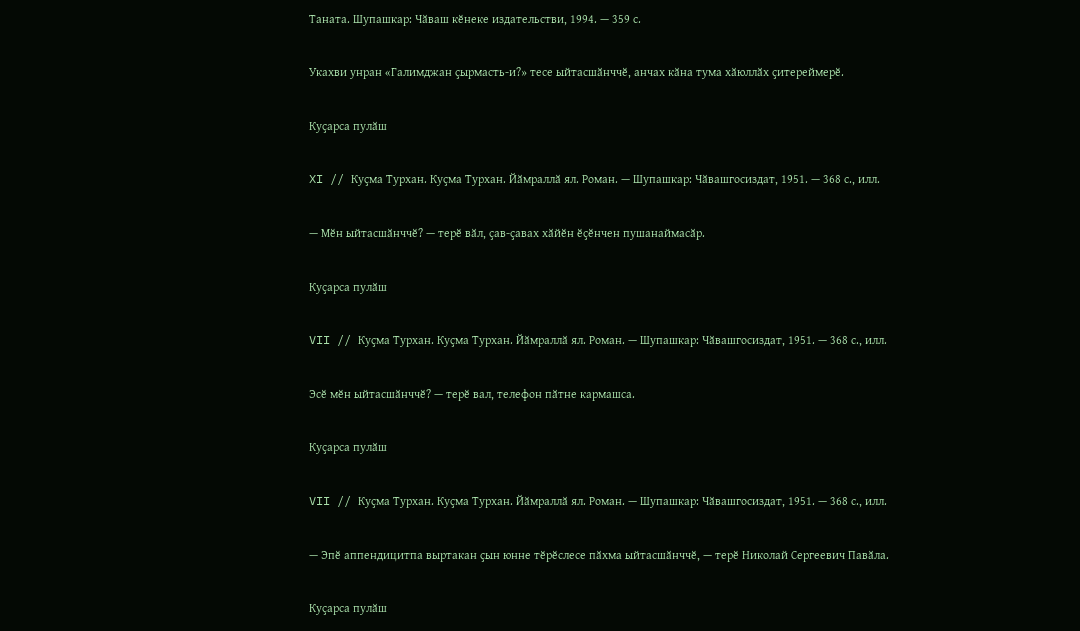Таната. Шупашкар: Чӑваш кӗнеке издательстви, 1994. — 359 с.

Укахви унран «Галимджан ҫырмасть-и?» тесе ыйтасшӑнччӗ, анчах кӑна тума хӑюллӑх ҫитереймерӗ.

Куҫарса пулӑш

XI // Куҫма Турхан. Куҫма Турхан. Йӑмраллӑ ял. Роман. — Шупашкар: Чӑвашгосиздат, 1951. — 368 с., илл.

— Мӗн ыйтасшӑнччӗ? — терӗ вӑл, ҫав-ҫавах хӑйӗн ӗҫӗнчен пушанаймасӑр.

Куҫарса пулӑш

VII // Куҫма Турхан. Куҫма Турхан. Йӑмраллӑ ял. Роман. — Шупашкар: Чӑвашгосиздат, 1951. — 368 с., илл.

Эсӗ мӗн ыйтасшӑнччӗ? — терӗ вал, телефон пӑтне кармашса.

Куҫарса пулӑш

VII // Куҫма Турхан. Куҫма Турхан. Йӑмраллӑ ял. Роман. — Шупашкар: Чӑвашгосиздат, 1951. — 368 с., илл.

— Эпӗ аппендицитпа выртакан ҫын юнне тӗрӗслесе пӑхма ыйтасшӑнччӗ, — терӗ Николай Сергеевич Павӑла.

Куҫарса пулӑш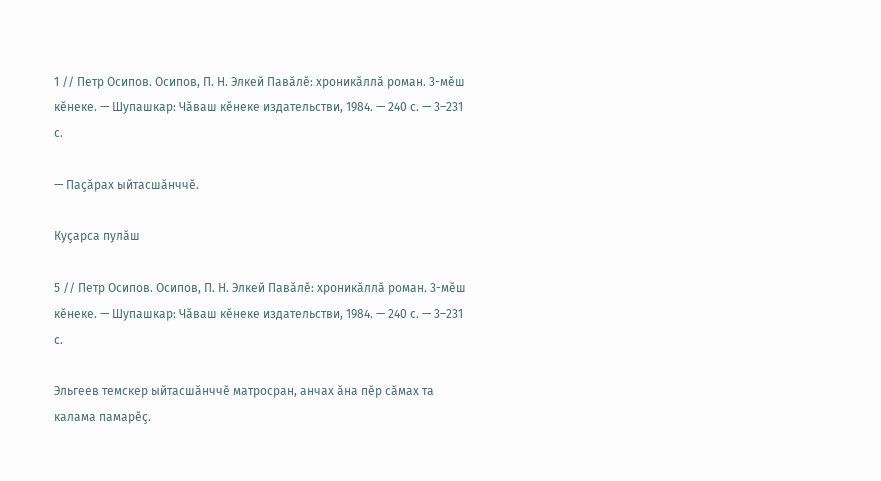1 // Петр Осипов. Осипов, П. Н. Элкей Павӑлӗ: хроникӑллӑ роман. 3-мӗш кӗнеке. — Шупашкар: Чӑваш кӗнеке издательстви, 1984. — 240 с. — 3–231 с.

— Паҫӑрах ыйтасшӑнччӗ.

Куҫарса пулӑш

5 // Петр Осипов. Осипов, П. Н. Элкей Павӑлӗ: хроникӑллӑ роман. 3-мӗш кӗнеке. — Шупашкар: Чӑваш кӗнеке издательстви, 1984. — 240 с. — 3–231 с.

Эльгеев темскер ыйтасшӑнччӗ матросран, анчах ӑна пӗр сӑмах та калама памарӗҫ.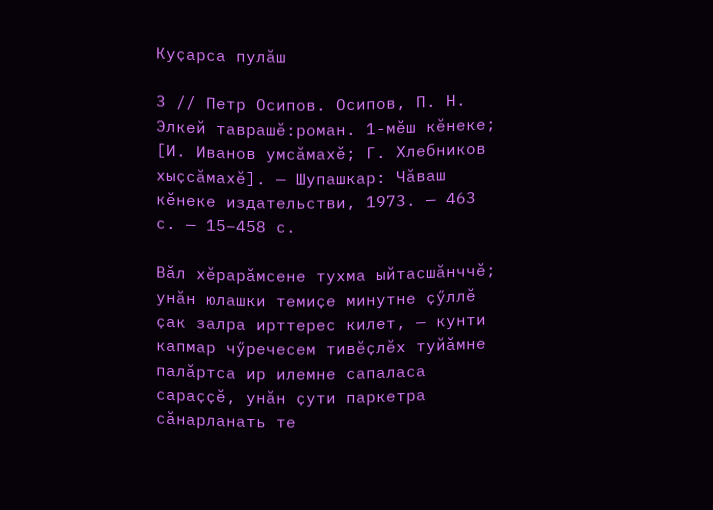Куҫарса пулӑш

3 // Петр Осипов. Осипов, П. Н. Элкей таврашӗ:роман. 1-мӗш кӗнеке; [И. Иванов умсӑмахӗ; Г. Хлебников хыҫсӑмахӗ]. — Шупашкар: Чӑваш кӗнеке издательстви, 1973. — 463 с. — 15–458 с.

Вӑл хӗрарӑмсене тухма ыйтасшӑнччӗ; унӑн юлашки темиҫе минутне ҫӳллӗ ҫак залра ирттерес килет, — кунти капмар чӳречесем тивӗҫлӗх туйӑмне палӑртса ир илемне сапаласа сараҫҫӗ, унӑн ҫути паркетра сӑнарланать те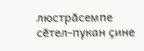люстрӑсемпе сӗтел-пукан ҫине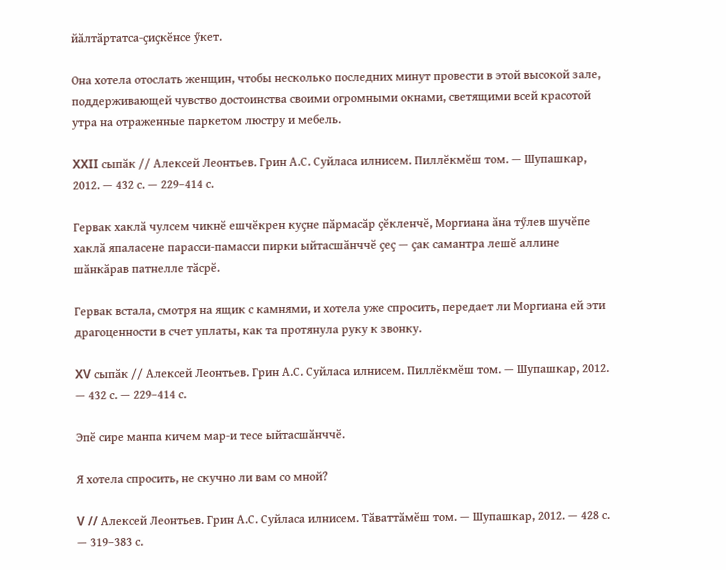йӑлтӑртатса-ҫиҫкӗнсе ӳкет.

Она хотела отослать женщин, чтобы несколько последних минут провести в этой высокой зале, поддерживающей чувство достоинства своими огромными окнами, светящими всей красотой утра на отраженные паркетом люстру и мебель.

XXII сыпӑк // Алексей Леонтьев. Грин А.С. Суйласа илнисем. Пиллӗкмӗш том. — Шупашкар, 2012. — 432 с. — 229–414 с.

Гервак хаклӑ чулсем чикнӗ ешчӗкрен куҫне пӑрмасӑр ҫӗкленчӗ, Моргиана ӑна тӳлев шучӗпе хаклӑ япаласене парасси-памасси пирки ыйтасшӑнччӗ ҫеҫ — ҫак самантра лешӗ аллине шӑнкӑрав патнелле тӑсрӗ.

Гервак встала, смотря на ящик с камнями, и хотела уже спросить, передает ли Моргиана ей эти драгоценности в счет уплаты, как та протянула руку к звонку.

XV сыпӑк // Алексей Леонтьев. Грин А.С. Суйласа илнисем. Пиллӗкмӗш том. — Шупашкар, 2012. — 432 с. — 229–414 с.

Эпӗ сире манпа кичем мар-и тесе ыйтасшӑнччӗ.

Я хотела спросить, не скучно ли вам со мной?

V // Алексей Леонтьев. Грин А.С. Суйласа илнисем. Тӑваттӑмӗш том. — Шупашкар, 2012. — 428 с. — 319–383 с.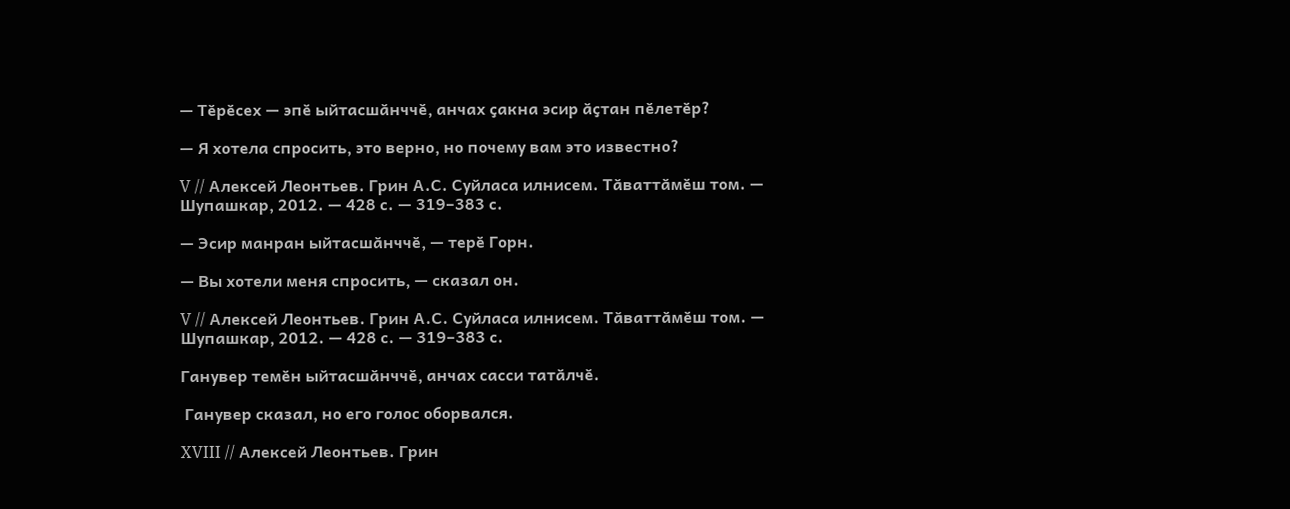— Тӗрӗсех — эпӗ ыйтасшӑнччӗ, анчах ҫакна эсир ӑҫтан пӗлетӗр?

— Я хотела спросить, это верно, но почему вам это известно?

V // Алексей Леонтьев. Грин А.С. Суйласа илнисем. Тӑваттӑмӗш том. — Шупашкар, 2012. — 428 с. — 319–383 с.

— Эсир манран ыйтасшӑнччӗ, — терӗ Горн.

— Вы хотели меня спросить, — сказал он.

V // Алексей Леонтьев. Грин А.С. Суйласа илнисем. Тӑваттӑмӗш том. — Шупашкар, 2012. — 428 с. — 319–383 с.

Ганувер темӗн ыйтасшӑнччӗ, анчах сасси татӑлчӗ.

 Ганувер сказал, но его голос оборвался.

XVIII // Алексей Леонтьев. Грин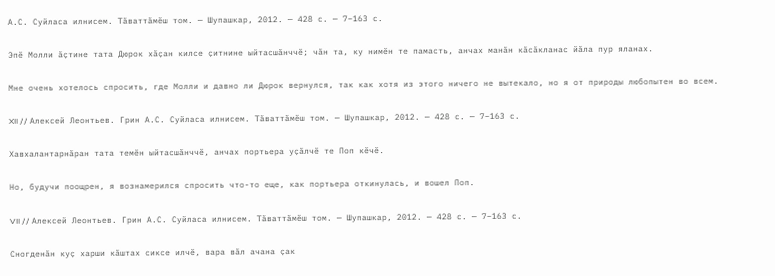А.С. Суйласа илнисем. Тӑваттӑмӗш том. — Шупашкар, 2012. — 428 с. — 7–163 с.

Эпӗ Молли ӑҫтине тата Дюрок хӑҫан килсе ҫитнине ыйтасшӑнччӗ; чӑн та, ку нимӗн те памасть, анчах манӑн кӑсӑкланас йӑла пур яланах.

Мне очень хотелось спросить, где Молли и давно ли Дюрок вернулся, так как хотя из этого ничего не вытекало, но я от природы любопытен во всем.

XII // Алексей Леонтьев. Грин А.С. Суйласа илнисем. Тӑваттӑмӗш том. — Шупашкар, 2012. — 428 с. — 7–163 с.

Хавхалантарнӑран тата темӗн ыйтасшӑнччӗ, анчах портьера уҫӑлчӗ те Поп кӗчӗ.

Но, будучи поощрен, я вознамерился спросить что-то еще, как портьера откинулась, и вошел Поп.

VII // Алексей Леонтьев. Грин А.С. Суйласа илнисем. Тӑваттӑмӗш том. — Шупашкар, 2012. — 428 с. — 7–163 с.

Сногденӑн куҫ харши кӑштах сиксе илчӗ, вара вӑл ачана ҫак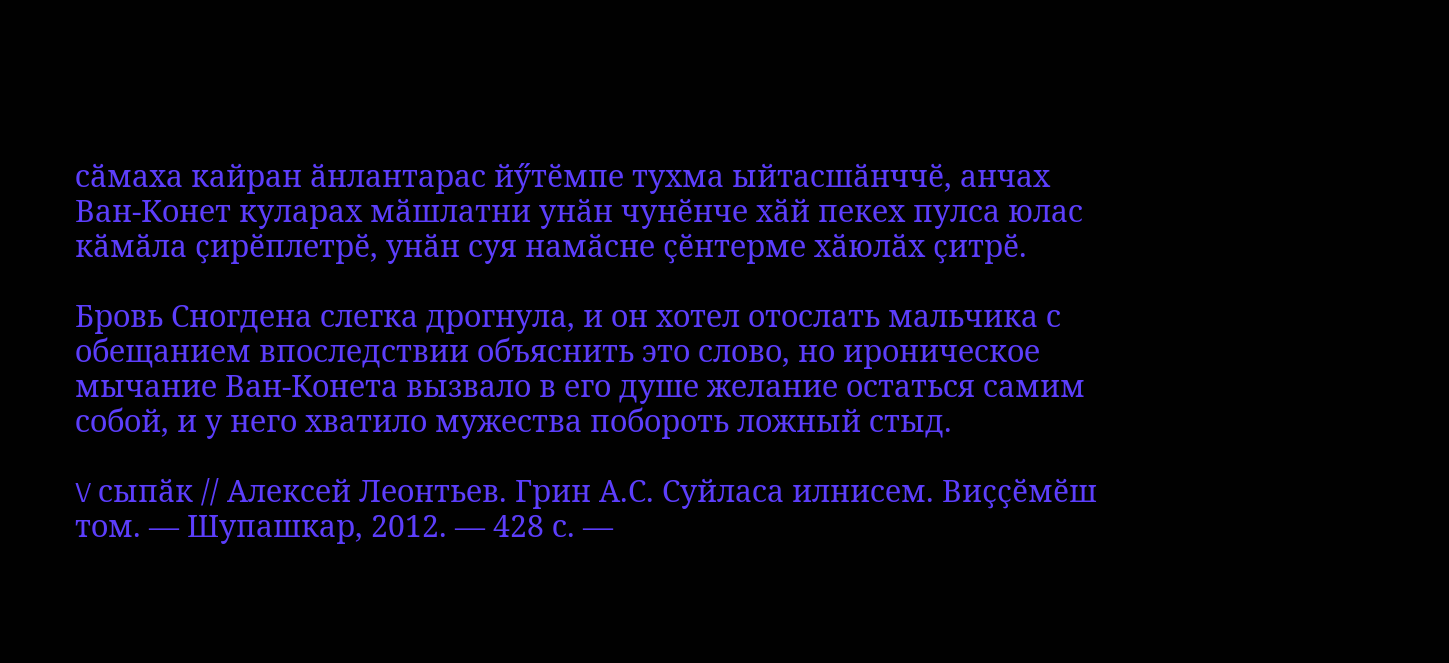сӑмаха кайран ӑнлантарас йӳтӗмпе тухма ыйтасшӑнччӗ, анчах Ван-Конет куларах мӑшлатни унӑн чунӗнче хӑй пекех пулса юлас кӑмӑла ҫирӗплетрӗ, унӑн суя намӑсне ҫӗнтерме хӑюлӑх ҫитрӗ.

Бровь Сногдена слегка дрогнула, и он хотел отослать мальчика с обещанием впоследствии объяснить это слово, но ироническое мычание Ван-Конета вызвало в его душе желание остаться самим собой, и у него хватило мужества побороть ложный стыд.

V сыпӑк // Алексей Леонтьев. Грин А.С. Суйласа илнисем. Виҫҫӗмӗш том. — Шупашкар, 2012. — 428 с. —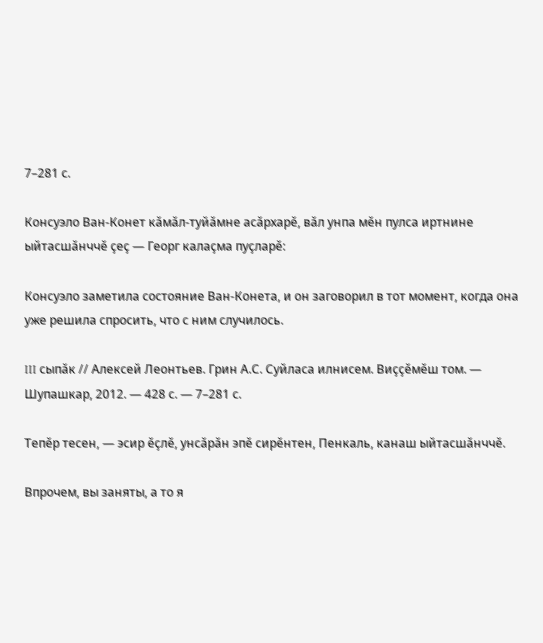7–281 с.

Консуэло Ван-Конет кӑмӑл-туйӑмне асӑрхарӗ, вӑл унпа мӗн пулса иртнине ыйтасшӑнччӗ ҫеҫ — Георг калаҫма пуҫларӗ:

Консуэло заметила состояние Ван-Конета, и он заговорил в тот момент, когда она уже решила спросить, что с ним случилось.

III сыпӑк // Алексей Леонтьев. Грин А.С. Суйласа илнисем. Виҫҫӗмӗш том. — Шупашкар, 2012. — 428 с. — 7–281 с.

Тепӗр тесен, — эсир ӗҫлӗ, унсӑрӑн эпӗ сирӗнтен, Пенкаль, канаш ыйтасшӑнччӗ.

Впрочем, вы заняты, а то я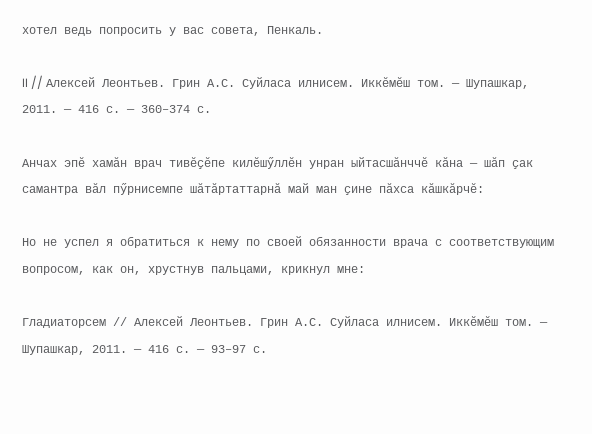хотел ведь попросить у вас совета, Пенкаль.

II // Алексей Леонтьев. Грин А.С. Суйласа илнисем. Иккӗмӗш том. — Шупашкар, 2011. — 416 с. — 360–374 с.

Анчах эпӗ хамӑн врач тивӗҫӗпе килӗшӳллӗн унран ыйтасшӑнччӗ кӑна — шӑп ҫак самантра вӑл пӳрнисемпе шӑтӑртаттарнӑ май ман ҫине пӑхса кӑшкӑрчӗ:

Но не успел я обратиться к нему по своей обязанности врача с соответствующим вопросом, как он, хрустнув пальцами, крикнул мне:

Гладиаторсем // Алексей Леонтьев. Грин А.С. Суйласа илнисем. Иккӗмӗш том. — Шупашкар, 2011. — 416 с. — 93–97 с.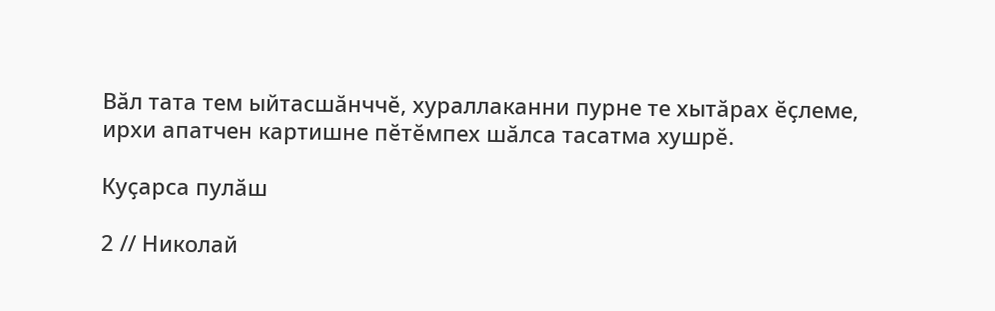Вӑл тата тем ыйтасшӑнччӗ, хураллаканни пурне те хытӑрах ӗҫлеме, ирхи апатчен картишне пӗтӗмпех шӑлса тасатма хушрӗ.

Куҫарса пулӑш

2 // Николай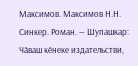Максимов. Максимов Н.Н. Синкер. Роман. — Шупашкар: Чӑваш кӗнеке издательстви,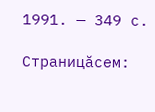1991. — 349 с.

Страницăсем: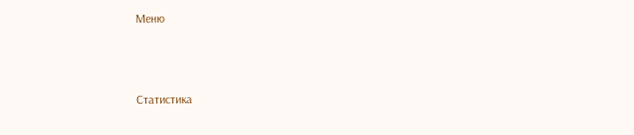Меню



Статистика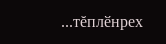...тĕплӗнрех